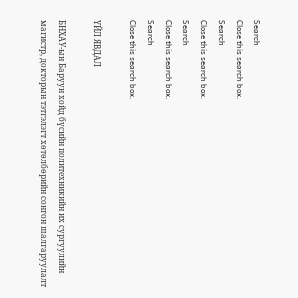Search
Close this search box.
Search
Close this search box.
Search
Close this search box.
Search
Close this search box.

ҮЙЛ ЯВДАЛ

БНХАУ-ын Баруун хойд бүсийн политехникийн их сургуулийн магистр, докторын тэтгэлэгт хөтөлбөрийн сонгон шалгаруулалт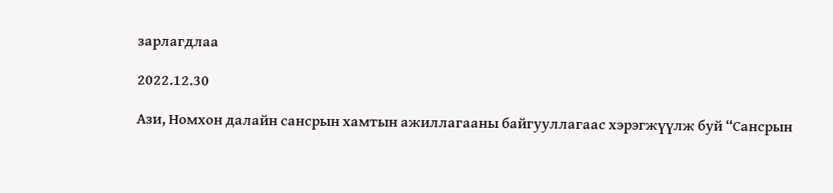зарлагдлаа

2022.12.30

Ази, Номхон далайн сансрын хамтын ажиллагааны байгууллагаас хэрэгжүүлж буй “Сансрын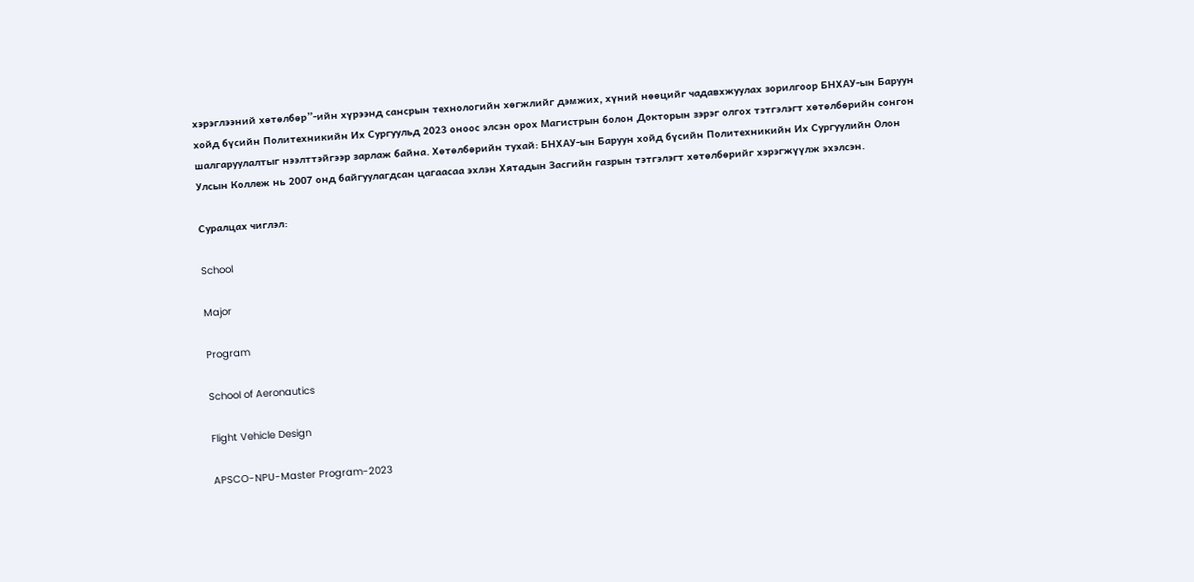хэрэглээний хөтөлбөр”-ийн хүрээнд сансрын технологийн хөгжлийг дэмжих, хүний нөөцийг чадавхжуулах зорилгоор БНХАУ-ын Баруун хойд бүсийн Политехникийн Их Сургуульд 2023 оноос элсэн орох Магистрын болон Докторын зэрэг олгох тэтгэлэгт хөтөлбөрийн сонгон шалгаруулалтыг нээлттэйгээр зарлаж байна. Хөтөлбөрийн тухай: БНХАУ-ын Баруун хойд бүсийн Политехникийн Их Сургуулийн Олон Улсын Коллеж нь 2007 онд байгуулагдсан цагаасаа эхлэн Хятадын Засгийн газрын тэтгэлэгт хөтөлбөрийг хэрэгжүүлж эхэлсэн.

Суралцах чиглэл:

School

Major

Program

School of Aeronautics

Flight Vehicle Design

APSCO-NPU-Master Program-2023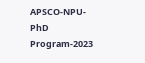APSCO-NPU-PhD Program-2023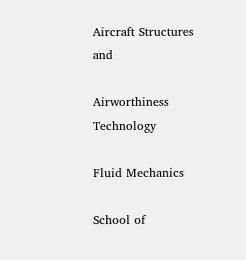Aircraft Structures and

Airworthiness Technology

Fluid Mechanics

School of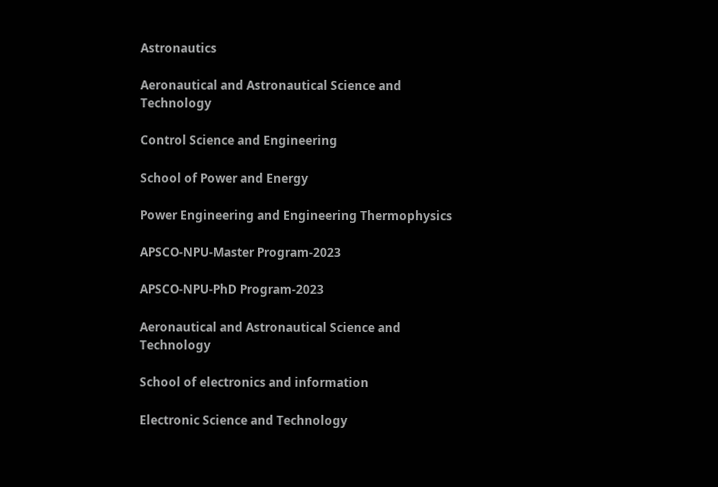Astronautics

Aeronautical and Astronautical Science and Technology

Control Science and Engineering

School of Power and Energy

Power Engineering and Engineering Thermophysics

APSCO-NPU-Master Program-2023

APSCO-NPU-PhD Program-2023

Aeronautical and Astronautical Science and Technology

School of electronics and information

Electronic Science and Technology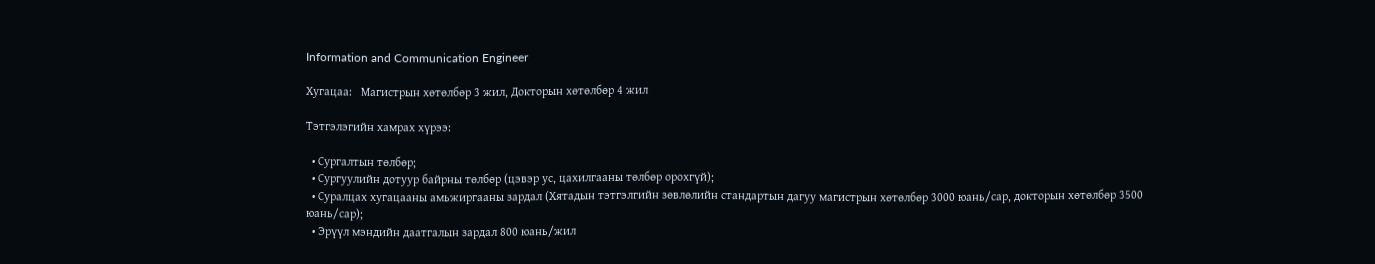Information and Communication Engineer

Хугацаа:   Магистрын хөтөлбөр 3 жил, Докторын хөтөлбөр 4 жил

Тэтгэлэгийн хамрах хүрээ:

  • Сургалтын төлбөр;
  • Сургуулийн дотуур байрны төлбөр (цэвэр ус, цахилгааны төлбөр орохгүй);
  • Суралцах хугацааны амьжиргааны зардал (Хятадын тэтгэлгийн зөвлөлийн стандартын дагуу магистрын хөтөлбөр 3000 юань/сар, докторын хөтөлбөр 3500 юань/сар);
  • Эрүүл мэндийн даатгалын зардал 800 юань/жил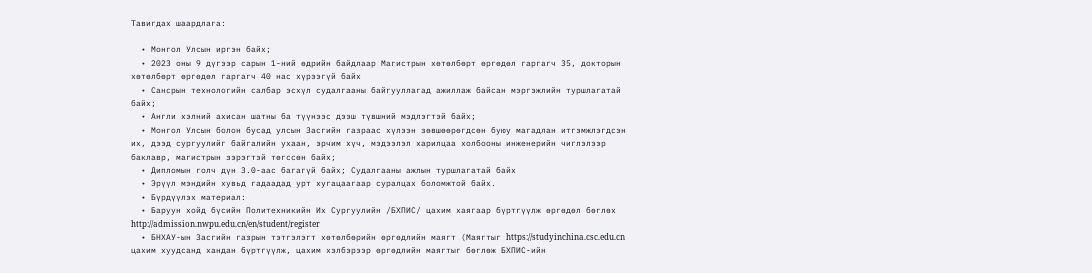Тавигдах шаардлага:

  • Монгол Улсын иргэн байх;
  • 2023 оны 9 дүгээр сарын 1-ний өдрийн байдлаар Магистрын хөтөлбөрт өргөдөл гаргагч 35, докторын хөтөлбөрт өргөдөл гаргагч 40 нас хүрээгүй байх
  • Сансрын технологийн салбар эсхүл судалгааны байгууллагад ажиллаж байсан мэргэжлийн туршлагатай байх;
  • Англи хэлний ахисан шатны ба түүнээс дээш түвшний мэдлэгтэй байх;
  • Монгол Улсын болон бусад улсын Засгийн газраас хүлээн зөвшөөрөгдсөн буюу магадлан итгэмжлэгдсэн их, дээд сургуулийг байгалийн ухаан, эрчим хүч, мэдээлэл харилцаа холбооны инженерийн чиглэлээр баклавр, магистрын зэрэгтэй төгссөн байх;
  • Дипломын голч дүн 3.0-аас багагүй байх; Судалгааны ажлын туршлагатай байх
  • Эрүүл мэндийн хувьд гадаадад урт хугацаагаар суралцах боломжтой байх.
  • Бүрдүүлэх материал:
  • Баруун хойд бүсийн Политехникийн Их Сургуулийн /БХПИС/ цахим хаягаар бүртгүүлж өргөдөл бөглөх http://admission.nwpu.edu.cn/en/student/register
  • БНХАУ-ын Засгийн газрын тэтгэлэгт хөтөлбөрийн өргөдлийн маягт (Маягтыг https://studyinchina.csc.edu.cn цахим хуудсанд хандан бүртгүүлж, цахим хэлбэрээр өргөдлийн маягтыг бөглөж БХПИС-ийн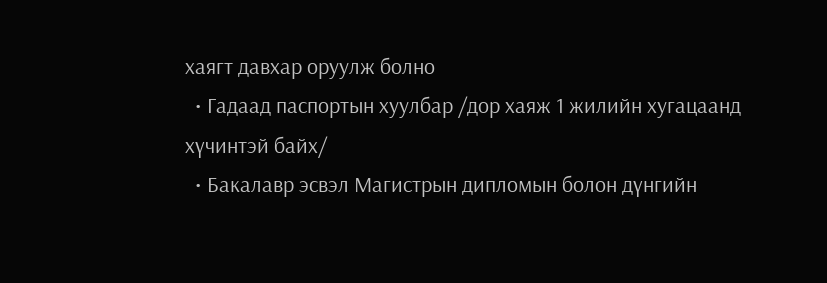хаягт давхар оруулж болно
  • Гадаад паспортын хуулбар /дор хаяж 1 жилийн хугацаанд хүчинтэй байх/
  • Бакалавр эсвэл Магистрын дипломын болон дүнгийн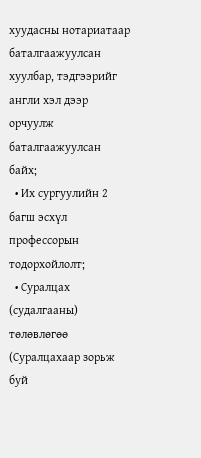хуудасны нотариатаар баталгаажуулсан хуулбар, тэдгээрийг англи хэл дээр орчуулж баталгаажуулсан байх;
  • Их сургуулийн 2 багш эсхүл профессорын тодорхойлолт;
  • Суралцах (судалгааны) төлөвлөгөө (Суралцахаар зорьж буй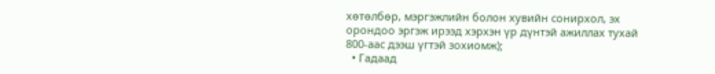хөтөлбөр, мэргэжлийн болон хувийн сонирхол, эх орондоо эргэж ирээд хэрхэн үр дүнтэй ажиллах тухай 800-аас дээш үгтэй зохиомж);
  • Гадаад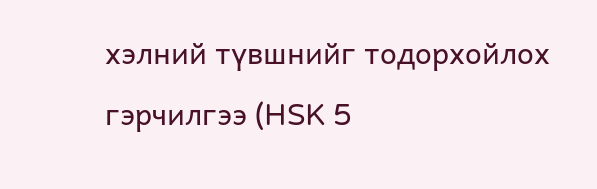хэлний түвшнийг тодорхойлох гэрчилгээ (HSK 5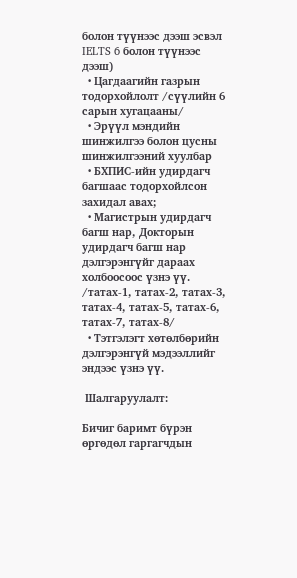болон түүнээс дээш эсвэл IELTS 6 болон түүнээс дээш)
  • Цагдаагийн газрын тодорхойлолт /сүүлийн 6 сарын хугацааны/
  • Эрүүл мэндийн шинжилгээ болон цусны шинжилгээний хуулбар
  • БХПИС-ийн удирдагч багшаас тодорхойлсон захидал авах;
  • Магистрын удирдагч багш нар, Докторын удирдагч багш нар дэлгэрэнгүйг дараах холбоосоос үзнэ үү. /татах-1, татах-2, татах-3, татах-4, татах-5, татах-6, татах-7, татах-8/
  • Тэтгэлэгт хөтөлбөрийн дэлгэрэнгүй мэдээллийг эндээс үзнэ үү.

 Шалгаруулалт:

Бичиг баримт бүрэн өргөдөл гаргагчдын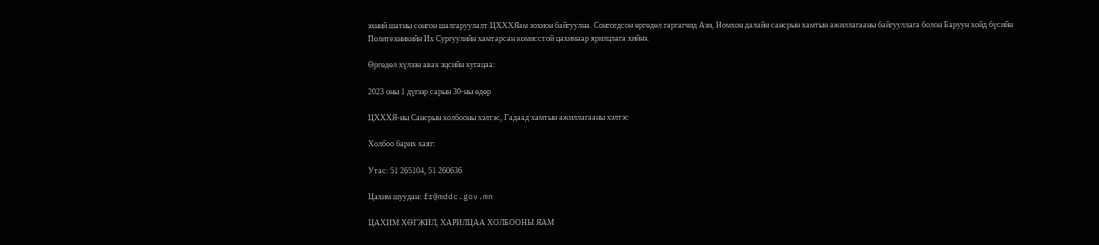эхний шатны сонгон шалгаруулалт ЦХХХЯам зохион байгуулна. Сонгогдсон өргөдөл гаргагчид Ази, Номхон далайн сансрын хамтын ажиллагааны байгууллага болон Баруун хойд бүсийн Политехникийн Их Сургуулийн хамтарсан комисстой цахимаар ярилцлага хийнэ.

Өргөдөл хүлээн авах эцсийн хугацаа:

2023 оны 1 дүгээр сарын 30-ны өдөр

ЦХХХЯ-ны Сансрын холбооны хэлтэс, Гадаад хамтын ажиллагааны хэлтэс

Холбоо барих хаяг:

Утас: 51 265104, 51 260636

Цахим шуудан: fr@mddc.gov.mn

ЦАХИМ ХӨГЖИЛ, ХАРИЛЦАА ХОЛБООНЫ ЯАМ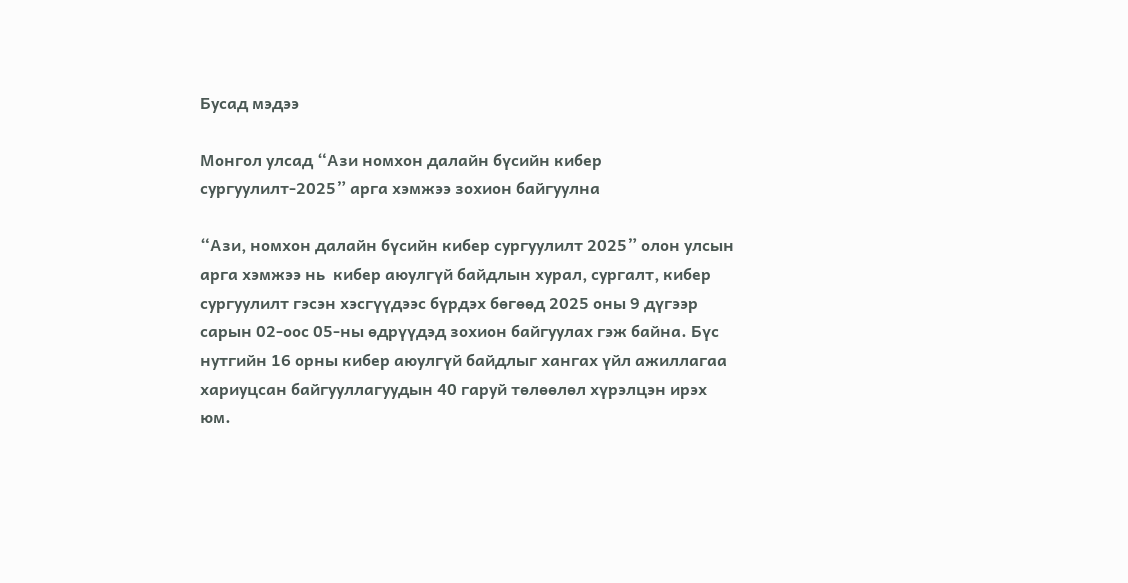Бусад мэдээ

Монгол улсад “Ази номхон далайн бүсийн кибер сургуулилт-2025” арга хэмжээ зохион байгуулна

“Ази, номхон далайн бүсийн кибер сургуулилт 2025” олон улсын арга хэмжээ нь  кибер аюулгүй байдлын хурал, сургалт, кибер сургуулилт гэсэн хэсгүүдээс бүрдэх бөгөөд 2025 оны 9 дүгээр сарын 02-оос 05-ны өдрүүдэд зохион байгуулах гэж байна. Бүс нутгийн 16 орны кибер аюулгүй байдлыг хангах үйл ажиллагаа хариуцсан байгууллагуудын 40 гаруй төлөөлөл хүрэлцэн ирэх юм.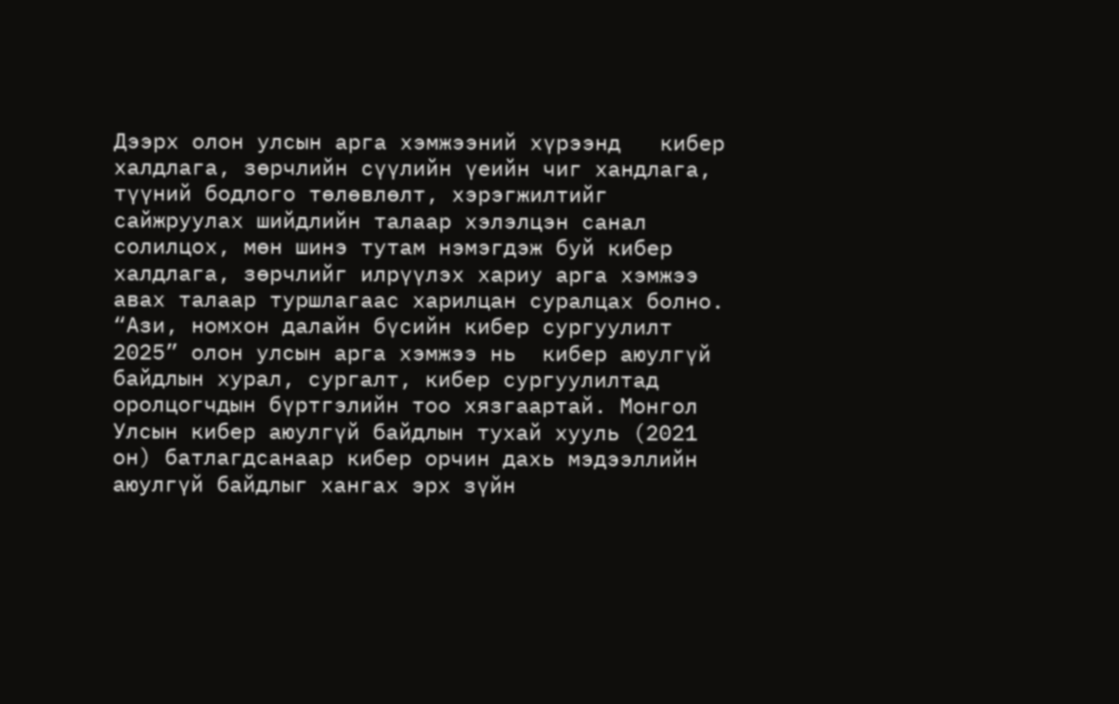Дээрх олон улсын арга хэмжээний хүрээнд   кибер халдлага, зөрчлийн сүүлийн үеийн чиг хандлага, түүний бодлого төлөвлөлт, хэрэгжилтийг сайжруулах шийдлийн талаар хэлэлцэн санал солилцох, мөн шинэ тутам нэмэгдэж буй кибер халдлага, зөрчлийг илрүүлэх хариу арга хэмжээ авах талаар туршлагаас харилцан суралцах болно. “Ази, номхон далайн бүсийн кибер сургуулилт 2025” олон улсын арга хэмжээ нь  кибер аюулгүй байдлын хурал, сургалт, кибер сургуулилтад оролцогчдын бүртгэлийн тоо хязгаартай. Монгол Улсын кибер аюулгүй байдлын тухай хууль (2021 он) батлагдсанаар кибер орчин дахь мэдээллийн аюулгүй байдлыг хангах эрх зүйн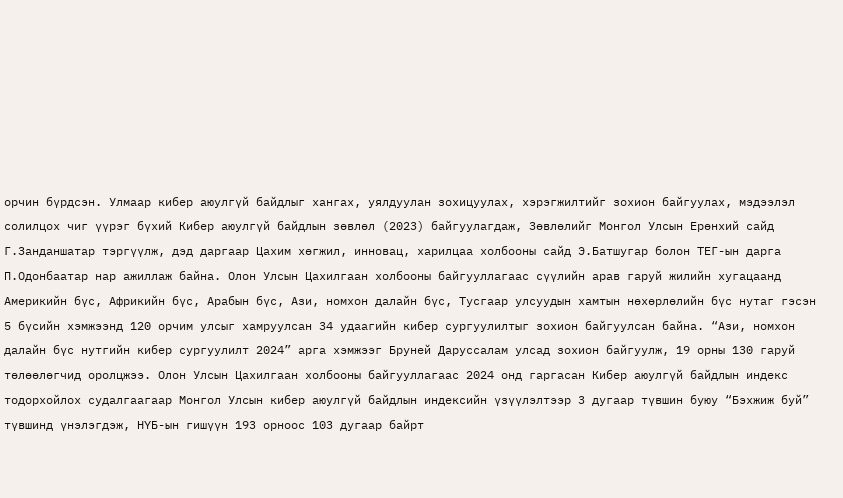орчин бүрдсэн. Улмаар кибер аюулгүй байдлыг хангах, уялдуулан зохицуулах, хэрэгжилтийг зохион байгуулах, мэдээлэл солилцох чиг үүрэг бүхий Кибер аюулгүй байдлын зөвлөл (2023) байгуулагдаж, Зөвлөлийг Монгол Улсын Ерөнхий сайд Г.Занданшатар тэргүүлж, дэд даргаар Цахим хөгжил, инновац, харилцаа холбооны сайд Э.Батшугар болон ТЕГ-ын дарга П.Одонбаатар нар ажиллаж байна. Олон Улсын Цахилгаан холбооны байгууллагаас сүүлийн арав гаруй жилийн хугацаанд Америкийн бүс, Африкийн бүс, Арабын бүс, Ази, номхон далайн бүс, Тусгаар улсуудын хамтын нөхөрлөлийн бүс нутаг гэсэн 5 бүсийн хэмжээнд 120 орчим улсыг хамруулсан 34 удаагийн кибер сургуулилтыг зохион байгуулсан байна. “Ази, номхон далайн бүс нутгийн кибер сургуулилт 2024” арга хэмжээг Бруней Даруссалам улсад зохион байгуулж, 19 орны 130 гаруй төлөөлөгчид оролцжээ. Олон Улсын Цахилгаан холбооны байгууллагаас 2024 онд гаргасан Кибер аюулгүй байдлын индекс тодорхойлох судалгаагаар Монгол Улсын кибер аюулгүй байдлын индексийн үзүүлэлтээр 3 дугаар түвшин буюу “Бэхжиж буй” түвшинд үнэлэгдэж, НҮБ-ын гишүүн 193 орноос 103 дугаар байрт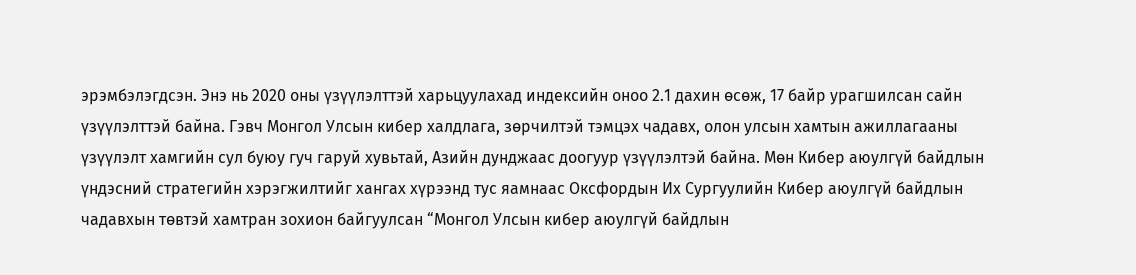эрэмбэлэгдсэн. Энэ нь 2020 оны үзүүлэлттэй харьцуулахад индексийн оноо 2.1 дахин өсөж, 17 байр урагшилсан сайн үзүүлэлттэй байна. Гэвч Монгол Улсын кибер халдлага, зөрчилтэй тэмцэх чадавх, олон улсын хамтын ажиллагааны үзүүлэлт хамгийн сул буюу гуч гаруй хувьтай, Азийн дунджаас доогуур үзүүлэлтэй байна. Мөн Кибер аюулгүй байдлын үндэсний стратегийн хэрэгжилтийг хангах хүрээнд тус яамнаас Оксфордын Их Сургуулийн Кибер аюулгүй байдлын чадавхын төвтэй хамтран зохион байгуулсан “Монгол Улсын кибер аюулгүй байдлын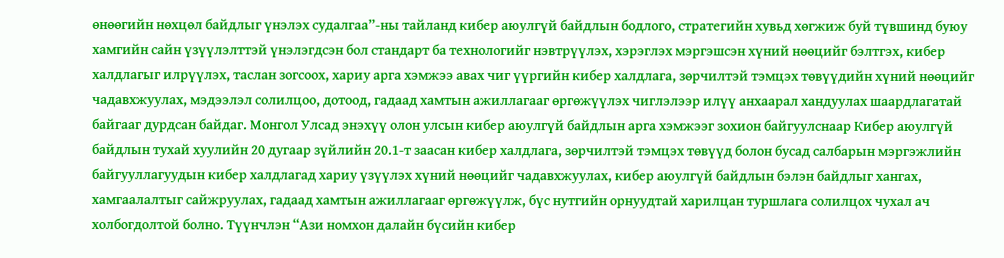өнөөгийн нөхцөл байдлыг үнэлэх судалгаа”-ны тайланд кибер аюулгүй байдлын бодлого, стратегийн хувьд хөгжиж буй түвшинд буюу хамгийн сайн үзүүлэлттэй үнэлэгдсэн бол стандарт ба технологийг нэвтрүүлэх, хэрэглэх мэргэшсэн хүний нөөцийг бэлтгэх, кибер халдлагыг илрүүлэх, таслан зогсоох, хариу арга хэмжээ авах чиг үүргийн кибер халдлага, зөрчилтэй тэмцэх төвүүдийн хүний нөөцийг чадавхжуулах, мэдээлэл солилцоо, дотоод, гадаад хамтын ажиллагааг өргөжүүлэх чиглэлээр илүү анхаарал хандуулах шаардлагатай байгааг дурдсан байдаг. Монгол Улсад энэхүү олон улсын кибер аюулгүй байдлын арга хэмжээг зохион байгуулснаар Кибер аюулгүй байдлын тухай хуулийн 20 дугаар зүйлийн 20.1-т заасан кибер халдлага, зөрчилтэй тэмцэх төвүүд болон бусад салбарын мэргэжлийн байгууллагуудын кибер халдлагад хариу үзүүлэх хүний нөөцийг чадавхжуулах, кибер аюулгүй байдлын бэлэн байдлыг хангах, хамгаалалтыг сайжруулах, гадаад хамтын ажиллагааг өргөжүүлж, бүс нутгийн орнуудтай харилцан туршлага солилцох чухал ач холбогдолтой болно. Түүнчлэн “Ази номхон далайн бүсийн кибер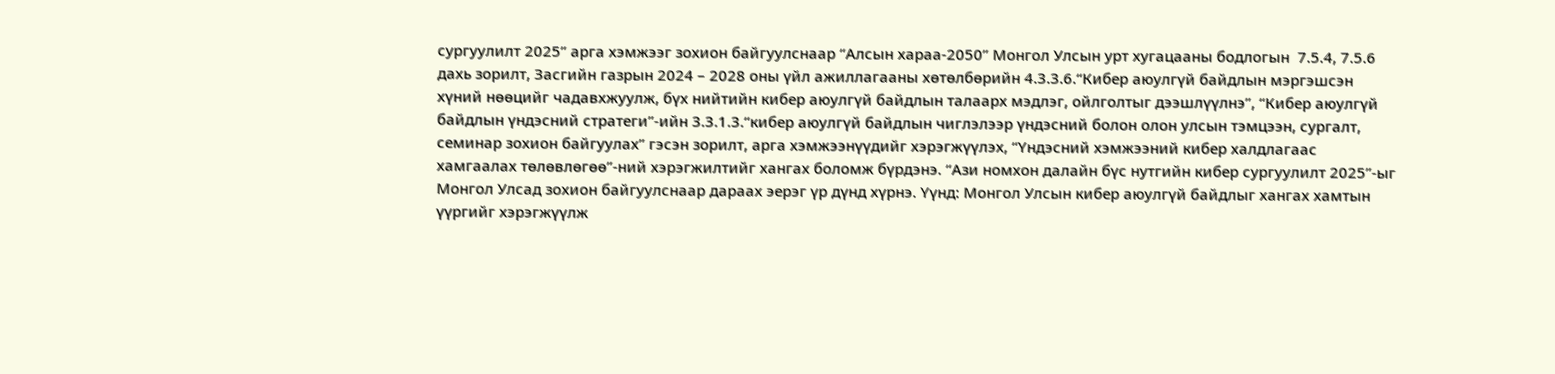сургуулилт 2025” арга хэмжээг зохион байгуулснаар “Алсын хараа-2050” Монгол Улсын урт хугацааны бодлогын  7.5.4, 7.5.6 дахь зорилт, Засгийн газрын 2024 – 2028 оны үйл ажиллагааны хөтөлбөрийн 4.3.3.6.“Кибер аюулгүй байдлын мэргэшсэн хүний нөөцийг чадавхжуулж, бүх нийтийн кибер аюулгүй байдлын талаарх мэдлэг, ойлголтыг дээшлүүлнэ”, “Кибер аюулгүй байдлын үндэсний стратеги”-ийн 3.3.1.3.“кибер аюулгүй байдлын чиглэлээр үндэсний болон олон улсын тэмцээн, сургалт, семинар зохион байгуулах” гэсэн зорилт, арга хэмжээнүүдийг хэрэгжүүлэх, “Үндэсний хэмжээний кибер халдлагаас хамгаалах төлөвлөгөө”-ний хэрэгжилтийг хангах боломж бүрдэнэ. “Ази номхон далайн бүс нутгийн кибер сургуулилт 2025”-ыг Монгол Улсад зохион байгуулснаар дараах эерэг үр дүнд хүрнэ. Үүнд: Монгол Улсын кибер аюулгүй байдлыг хангах хамтын үүргийг хэрэгжүүлж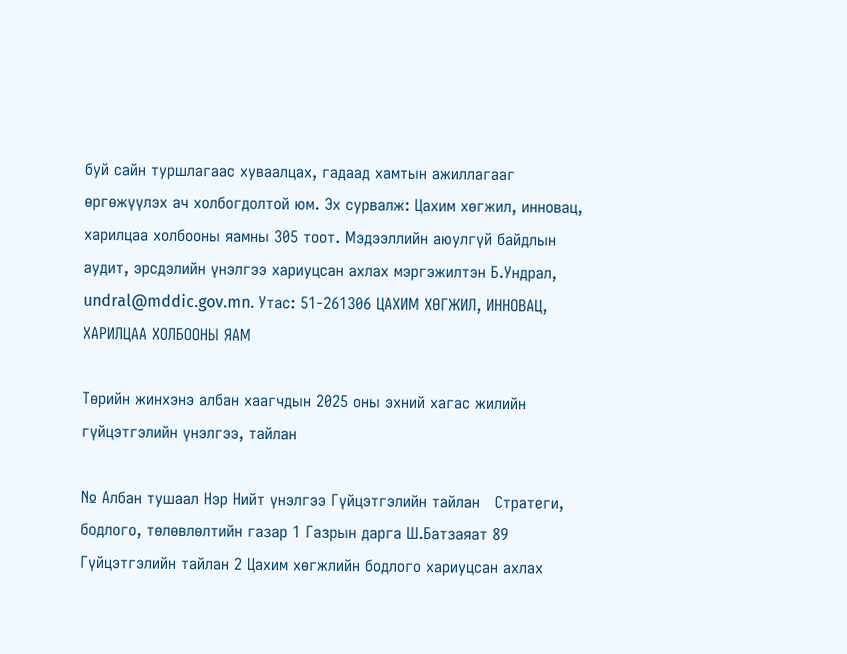буй сайн туршлагаас хуваалцах, гадаад хамтын ажиллагааг өргөжүүлэх ач холбогдолтой юм. Эх сурвалж: Цахим хөгжил, инновац, харилцаа холбооны яамны 305 тоот. Мэдээллийн аюулгүй байдлын аудит, эрсдэлийн үнэлгээ хариуцсан ахлах мэргэжилтэн Б.Ундрал, undral@mddic.gov.mn. Утас: 51-261306 ЦАХИМ ХӨГЖИЛ, ИННОВАЦ, ХАРИЛЦАА ХОЛБООНЫ ЯАМ

Төрийн жинхэнэ албан хаагчдын 2025 оны эхний хагас жилийн гүйцэтгэлийн үнэлгээ, тайлан

№ Албан тушаал Нэр Нийт үнэлгээ Гүйцэтгэлийн тайлан   Стратеги, бодлого, төлөвлөлтийн газар 1 Газрын дарга Ш.Батзаяат 89 Гүйцэтгэлийн тайлан 2 Цахим хөгжлийн бодлого хариуцсан ахлах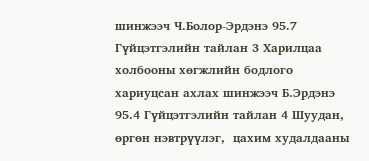шинжээч Ч.Болор-Эрдэнэ 95.7 Гүйцэтгэлийн тайлан 3 Харилцаа холбооны хөгжлийн бодлого хариуцсан ахлах шинжээч Б.Эрдэнэ 95.4 Гүйцэтгэлийн тайлан 4 Шуудан, өргөн нэвтрүүлэг,  цахим худалдааны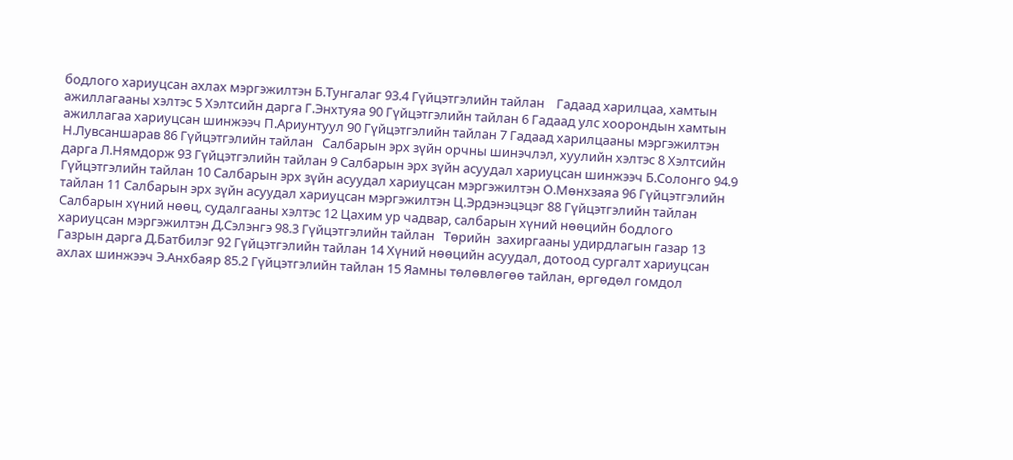бодлого хариуцсан ахлах мэргэжилтэн Б.Тунгалаг 93.4 Гүйцэтгэлийн тайлан    Гадаад харилцаа, хамтын ажиллагааны хэлтэс 5 Хэлтсийн дарга Г.Энхтуяа 90 Гүйцэтгэлийн тайлан 6 Гадаад улс хоорондын хамтын ажиллагаа хариуцсан шинжээч П.Ариунтуул 90 Гүйцэтгэлийн тайлан 7 Гадаад харилцааны мэргэжилтэн Н.Лувсаншарав 86 Гүйцэтгэлийн тайлан   Салбарын эрх зүйн орчны шинэчлэл, хуулийн хэлтэс 8 Хэлтсийн дарга Л.Нямдорж 93 Гүйцэтгэлийн тайлан 9 Салбарын эрх зүйн асуудал хариуцсан шинжээч Б.Солонго 94.9 Гүйцэтгэлийн тайлан 10 Салбарын эрх зүйн асуудал хариуцсан мэргэжилтэн О.Мөнхзаяа 96 Гүйцэтгэлийн тайлан 11 Салбарын эрх зүйн асуудал хариуцсан мэргэжилтэн Ц.Эрдэнэцэцэг 88 Гүйцэтгэлийн тайлан   Салбарын хүний нөөц, судалгааны хэлтэс 12 Цахим ур чадвар, салбарын хүний нөөцийн бодлого хариуцсан мэргэжилтэн Д.Сэлэнгэ 98.3 Гүйцэтгэлийн тайлан   Төрийн  захиргааны удирдлагын газар 13 Газрын дарга Д.Батбилэг 92 Гүйцэтгэлийн тайлан 14 Хүний нөөцийн асуудал, дотоод сургалт хариуцсан ахлах шинжээч Э.Анхбаяр 85.2 Гүйцэтгэлийн тайлан 15 Яамны төлөвлөгөө тайлан, өргөдөл гомдол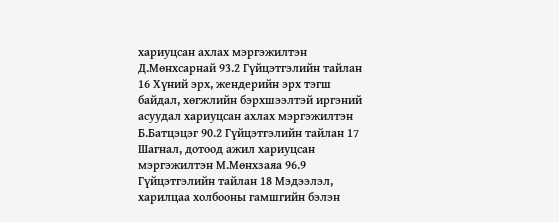хариуцсан ахлах мэргэжилтэн Д.Мөнхсарнай 93.2 Гүйцэтгэлийн тайлан 16 Хүний эрх, жендерийн эрх тэгш байдал, хөгжлийн бэрхшээлтэй иргэний асуудал хариуцсан ахлах мэргэжилтэн Б.Батцэцэг 90.2 Гүйцэтгэлийн тайлан 17 Шагнал, дотоод ажил хариуцсан мэргэжилтэн М.Мөнхзаяа 96.9 Гүйцэтгэлийн тайлан 18 Мэдээлэл, харилцаа холбооны гамшгийн бэлэн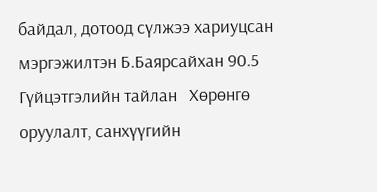байдал, дотоод сүлжээ хариуцсан мэргэжилтэн Б.Баярсайхан 90.5 Гүйцэтгэлийн тайлан   Хөрөнгө оруулалт, санхүүгийн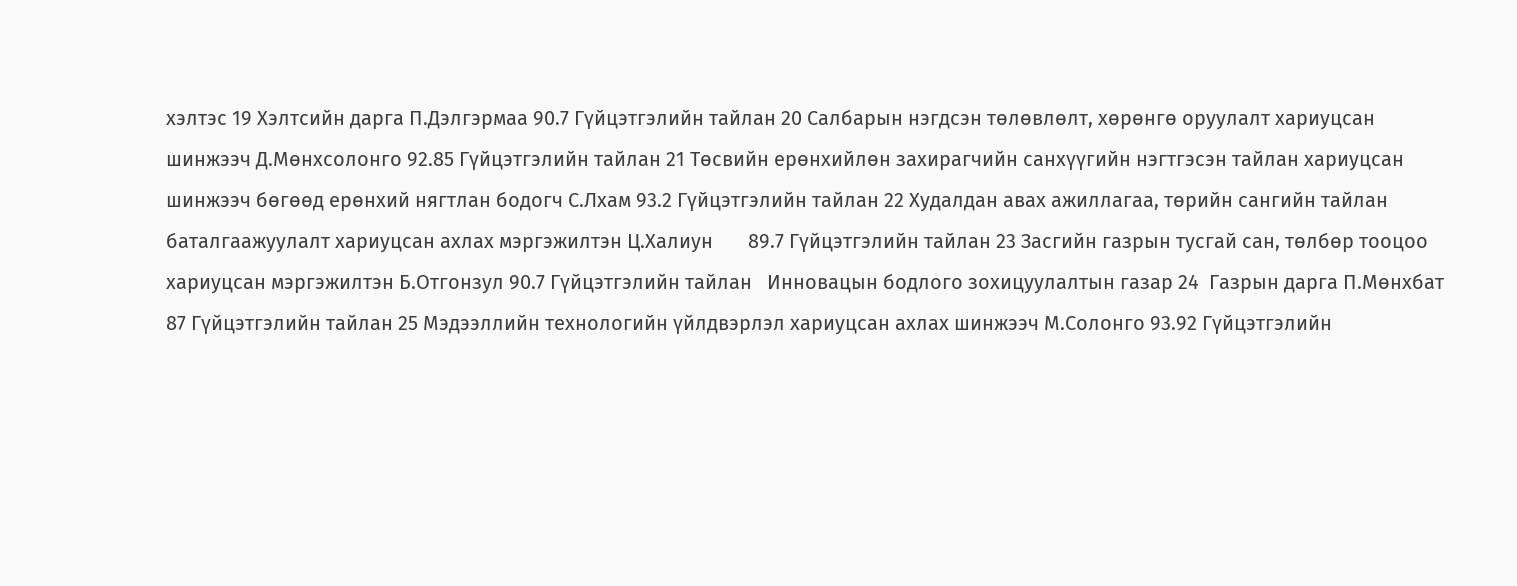хэлтэс 19 Хэлтсийн дарга П.Дэлгэрмаа 90.7 Гүйцэтгэлийн тайлан 20 Салбарын нэгдсэн төлөвлөлт, хөрөнгө оруулалт хариуцсан шинжээч Д.Мөнхсолонго 92.85 Гүйцэтгэлийн тайлан 21 Төсвийн ерөнхийлөн захирагчийн санхүүгийн нэгтгэсэн тайлан хариуцсан шинжээч бөгөөд ерөнхий нягтлан бодогч С.Лхам 93.2 Гүйцэтгэлийн тайлан 22 Худалдан авах ажиллагаа, төрийн сангийн тайлан баталгаажуулалт хариуцсан ахлах мэргэжилтэн Ц.Халиун       89.7 Гүйцэтгэлийн тайлан 23 Засгийн газрын тусгай сан, төлбөр тооцоо хариуцсан мэргэжилтэн Б.Отгонзул 90.7 Гүйцэтгэлийн тайлан   Инновацын бодлого зохицуулалтын газар 24  Газрын дарга П.Мөнхбат   87 Гүйцэтгэлийн тайлан 25 Мэдээллийн технологийн үйлдвэрлэл хариуцсан ахлах шинжээч М.Солонго 93.92 Гүйцэтгэлийн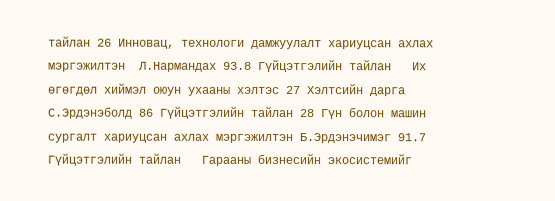тайлан 26 Инновац, технологи дамжуулалт хариуцсан ахлах мэргэжилтэн  Л.Нармандах 93.8 Гүйцэтгэлийн тайлан   Их өгөгдөл хиймэл оюун ухааны хэлтэс 27 Хэлтсийн дарга С.Эрдэнэболд 86 Гүйцэтгэлийн тайлан 28 Гүн болон машин сургалт хариуцсан ахлах мэргэжилтэн Б.Эрдэнэчимэг 91.7 Гүйцэтгэлийн тайлан   Гарааны бизнесийн экосистемийг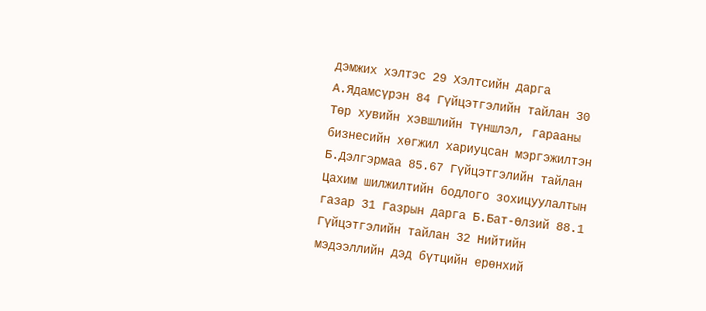дэмжих хэлтэс 29 Хэлтсийн дарга А.Ядамсүрэн 84 Гүйцэтгэлийн тайлан 30 Төр хувийн хэвшлийн түншлэл, гарааны бизнесийн хөгжил хариуцсан мэргэжилтэн Б.Дэлгэрмаа 85.67 Гүйцэтгэлийн тайлан   Цахим шилжилтийн бодлого зохицуулалтын газар 31 Газрын дарга Б.Бат-Өлзий 88.1 Гүйцэтгэлийн тайлан 32 Нийтийн мэдээллийн дэд бүтцийн ерөнхий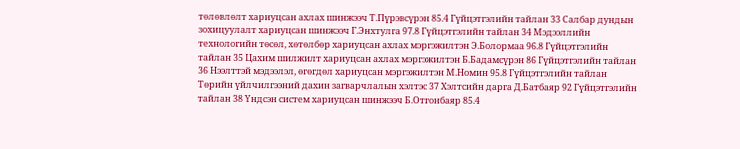төлөвлөлт хариуцсан ахлах шинжээч Т.Пүрэвсүрэн 85.4 Гүйцэтгэлийн тайлан 33 Салбар дундын зохицуулалт хариуцсан шинжээч Г.Энхтулга 97.8 Гүйцэтгэлийн тайлан 34 Мэдээллийн технологийн төсөл, хөтөлбөр хариуцсан ахлах мэргэжилтэн Э.Болормаа 96.8 Гүйцэтгэлийн тайлан 35 Цахим шилжилт хариуцсан ахлах мэргэжилтэн Б.Бадамсүрэн 86 Гүйцэтгэлийн тайлан 36 Нээлттэй мэдээлэл, өгөгдөл хариуцсан мэргэжилтэн М.Номин 95.8 Гүйцэтгэлийн тайлан   Төрийн үйлчилгээний дахин загварчлалын хэлтэс 37 Хэлтсийн дарга Д.Батбаяр 92 Гүйцэтгэлийн тайлан 38 Үндсэн систем хариуцсан шинжээч Б.Отгонбаяр 85.4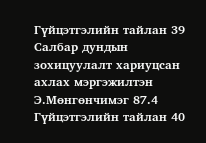Гүйцэтгэлийн тайлан 39 Салбар дундын зохицуулалт хариуцсан ахлах мэргэжилтэн Э.Мөнгөнчимэг 87.4 Гүйцэтгэлийн тайлан 40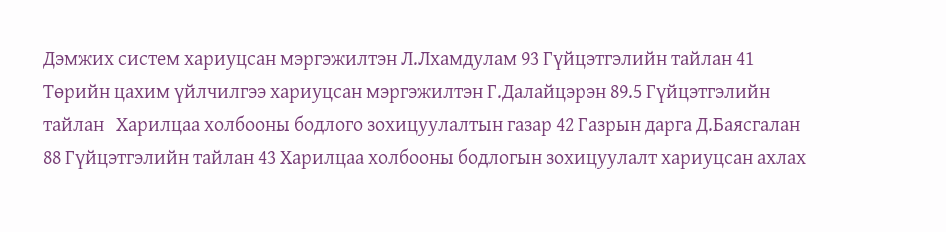Дэмжих систем хариуцсан мэргэжилтэн Л.Лхамдулам 93 Гүйцэтгэлийн тайлан 41 Төрийн цахим үйлчилгээ хариуцсан мэргэжилтэн Г.Далайцэрэн 89.5 Гүйцэтгэлийн тайлан   Харилцаа холбооны бодлого зохицуулалтын газар 42 Газрын дарга Д.Баясгалан  88 Гүйцэтгэлийн тайлан 43 Харилцаа холбооны бодлогын зохицуулалт хариуцсан ахлах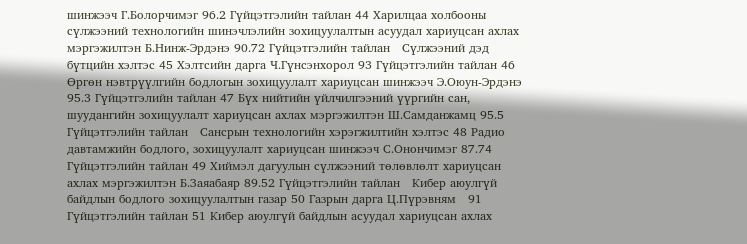шинжээч Г.Болорчимэг 96.2 Гүйцэтгэлийн тайлан 44 Харилцаа холбооны сүлжээний технологийн шинэчлэлийн зохицуулалтын асуудал хариуцсан ахлах мэргэжилтэн Б.Нинж-Эрдэнэ 90.72 Гүйцэтгэлийн тайлан   Сүлжээний дэд бүтцийн хэлтэс 45 Хэлтсийн дарга Ч.Гүнсэнхорол 93 Гүйцэтгэлийн тайлан 46 Өргөн нэвтрүүлгийн бодлогын зохицуулалт хариуцсан шинжээч Э.Оюун-Эрдэнэ 95.3 Гүйцэтгэлийн тайлан 47 Бүх нийтийн үйлчилгээний үүргийн сан, шуудангийн зохицуулалт хариуцсан ахлах мэргэжилтэн Ш.Самданжамц 95.5 Гүйцэтгэлийн тайлан   Сансрын технологийн хэрэгжилтийн хэлтэс 48 Радио давтамжийн бодлого, зохицуулалт хариуцсан шинжээч С.Онончимэг 87.74 Гүйцэтгэлийн тайлан 49 Хиймэл дагуулын сүлжээний төлөвлөлт хариуцсан ахлах мэргэжилтэн Б.Заяабаяр 89.52 Гүйцэтгэлийн тайлан   Кибер аюулгүй байдлын бодлого зохицуулалтын газар 50 Газрын дарга Ц.Пүрэвням   91 Гүйцэтгэлийн тайлан 51 Кибер аюулгүй байдлын асуудал хариуцсан ахлах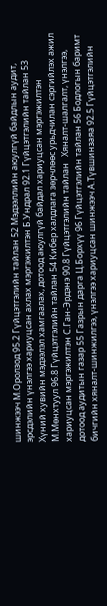шинжээч М.Оролзод 95.2 Гүйцэтгэлийн тайлан 52 Мэдээллийн аюулгүй байдлын аудит, эрсдэлийн үнэлгээ хариуцсан ахлах мэргэжилтэн Б.Ундрал 92.1 Гүйцэтгэлийн тайлан 53 Хүний хувийн мэдээлэл хамгаалах, дотоод аюулгүй байдал хариуцсан мэргэжилтэн М.Мөнхтуул 96.8 Гүйцэтгэлийн тайлан 54 Кибер халдлага зөрчлөөс урьдчилан сэргийлэх ажил хариуцсан мэргэжилтэн С.Ган-Эрдэнэ 90.8 Гүйцэтгэлийн тайлан   Хяналт-шалгалт, үнэлгээ, дотоод аудитын газар 55 Газрын дарга Ц.Борхүү 96 Гүйцэтгэлийн тайлан 56 Бодлогын баримт бичгийн хяналт-шинжилгээ, үнэлгээ хариуцсан шинжээч А.Түвшинзаяа 92.5 Гүйцэтгэлийн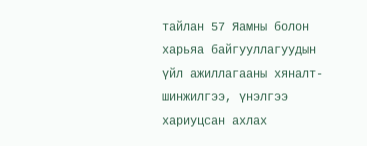тайлан 57 Яамны болон харьяа байгууллагуудын үйл ажиллагааны хяналт-шинжилгээ, үнэлгээ хариуцсан ахлах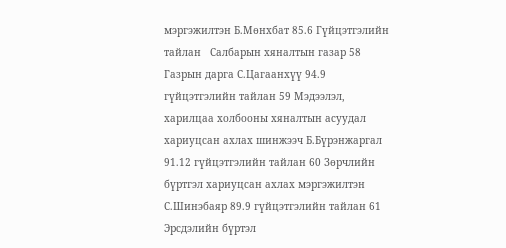мэргэжилтэн Б.Мөнхбат 85.6 Гүйцэтгэлийн тайлан   Салбарын хяналтын газар 58 Газрын дарга С.Цагаанхүү 94.9 гүйцэтгэлийн тайлан 59 Мэдээлэл, харилцаа холбооны хяналтын асуудал хариуцсан ахлах шинжээч Б.Бүрэнжаргал 91.12 гүйцэтгэлийн тайлан 60 Зөрчлийн бүртгэл хариуцсан ахлах мэргэжилтэн С.Шинэбаяр 89.9 гүйцэтгэлийн тайлан 61 Эрсдэлийн бүртэл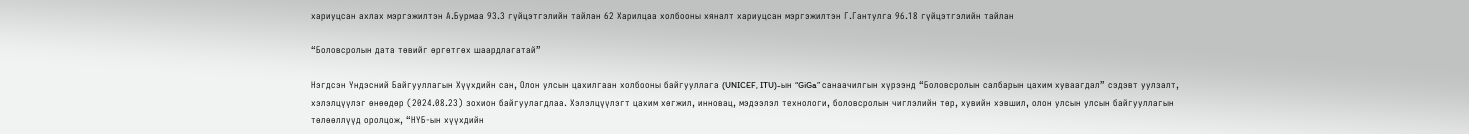хариуцсан ахлах мэргэжилтэн А.Бурмаа 93.3 гүйцэтгэлийн тайлан 62 Харилцаа холбооны хяналт хариуцсан мэргэжилтэн Г.Гантулга 96.18 гүйцэтгэлийн тайлан

“Боловсролын дата төвийг өргөтгөх шаардлагатай”

Нэгдсэн Үндэсний Байгууллагын Хүүхдийн сан, Олон улсын цахилгаан холбооны байгууллага (UNICEF, ITU)-ын “GiGa” санаачилгын хүрээнд “Боловсролын салбарын цахим хуваагдал” сэдэвт уулзалт, хэлэлцүүлэг өнөөдөр (2024.08.23) зохион байгуулагдлаа. Хэлэлцүүлэгт цахим хөгжил, инновац, мэдээлэл технологи, боловсролын чиглэлийн төр, хувийн хэвшил, олон улсын улсын байгууллагын төлөөллүүд оролцож, “НҮБ-ын хүүхдийн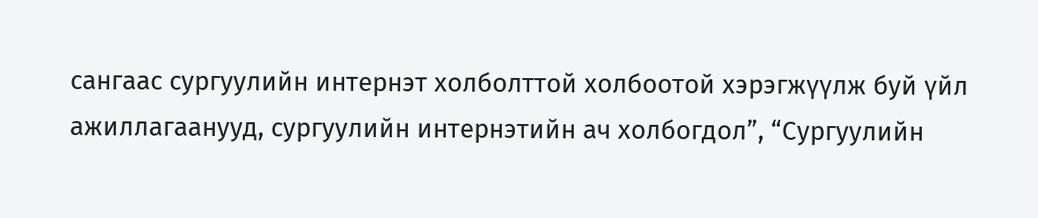сангаас сургуулийн интернэт холболттой холбоотой хэрэгжүүлж буй үйл ажиллагаанууд, сургуулийн интернэтийн ач холбогдол”, “Сургуулийн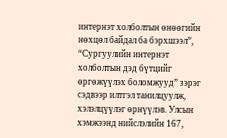интернэт холболтын өнөөгийн нөхцөл байдал ба бэрхшээл”, “Сургуулийн интернэт холболтын дэд бүтцийг өргөжүүлэх боломжууд” зэрэг сэдвээр илтгэл танилцуулж, хэлэлцүүлэг өрнүүлэв. Улсын хэмжээнд нийслэлийн 167,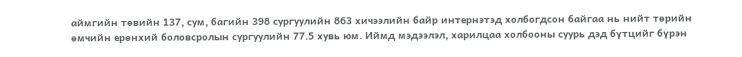аймгийн төвийн 137, сум, багийн 398 сургуулийн 863 хичээлийн байр интернэтэд холбогдсон байгаа нь нийт төрийн өмчийн ерөнхий боловсролын сургуулийн 77.5 хувь юм. Иймд мэдээлэл, харилцаа холбооны суурь дэд бүтцийг бүрэн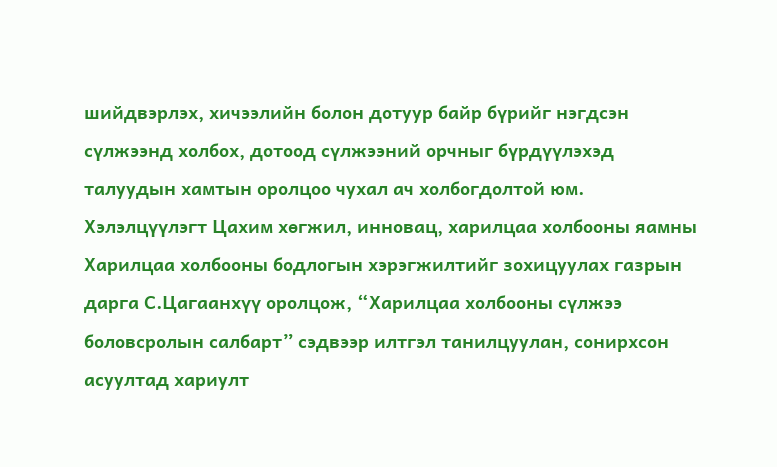шийдвэрлэх, хичээлийн болон дотуур байр бүрийг нэгдсэн сүлжээнд холбох, дотоод сүлжээний орчныг бүрдүүлэхэд талуудын хамтын оролцоо чухал ач холбогдолтой юм. Хэлэлцүүлэгт Цахим хөгжил, инновац, харилцаа холбооны яамны Харилцаа холбооны бодлогын хэрэгжилтийг зохицуулах газрын дарга С.Цагаанхүү оролцож, “Харилцаа холбооны сүлжээ боловсролын салбарт” сэдвээр илтгэл танилцуулан, сонирхсон асуултад хариулт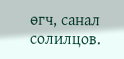өгч, санал солилцов.